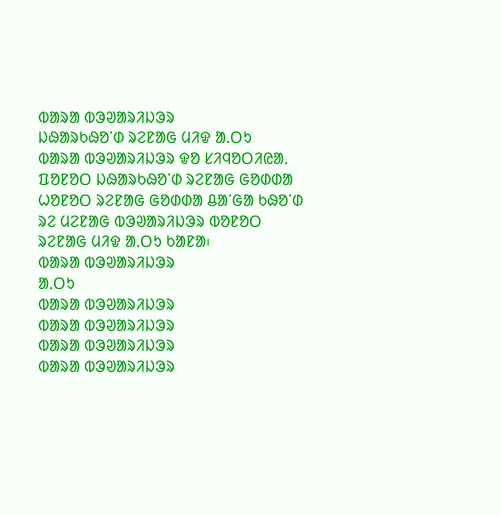ᱵᱟᱨᱟ ᱵᱳᱣᱟᱨᱤᱡᱳᱨ
ᱡᱷᱟᱨᱠᱷᱚᱸᱰ ᱨᱮᱱᱟᱜ ᱢᱤᱫ ᱟᱹᱛᱩ
ᱵᱟᱨᱟ ᱵᱳᱣᱟᱨᱤᱡᱳᱨ ᱫᱚ ᱥᱤᱧᱚᱛᱤᱭᱟᱹ ᱯᱚᱱᱚᱛ ᱡᱷᱟᱨᱠᱷᱚᱸᱰ ᱨᱮᱱᱟᱜ ᱜᱚᱰᱰᱟ ᱦᱚᱱᱚᱛ ᱨᱮᱱᱟᱜ ᱜᱚᱰᱰᱟ ᱪᱟᱸᱜᱟ ᱠᱷᱚᱸᱰ ᱨᱮ ᱢᱮᱱᱟᱜ ᱵᱳᱣᱟᱨᱤᱡᱳᱨ ᱵᱚᱱᱚᱛ ᱨᱮᱱᱟᱜ ᱢᱤᱫ ᱟᱹᱛᱩ ᱠᱟᱱᱟ᱾
ᱵᱟᱨᱟ ᱵᱳᱣᱟᱨᱤᱡᱳᱨ
ᱟᱹᱛᱩ
ᱵᱟᱨᱟ ᱵᱳᱣᱟᱨᱤᱡᱳᱨ
ᱵᱟᱨᱟ ᱵᱳᱣᱟᱨᱤᱡᱳᱨ
ᱵᱟᱨᱟ ᱵᱳᱣᱟᱨᱤᱡᱳᱨ
ᱵᱟᱨᱟ ᱵᱳᱣᱟᱨᱤᱡᱳᱨ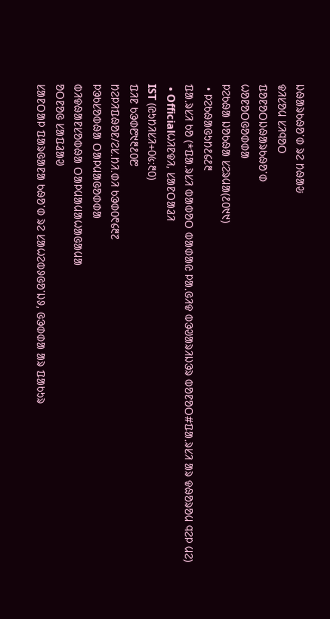ᱡᱷᱟᱨᱠᱷᱚᱸᱰ ᱨᱮ ᱴᱷᱟᱶ
ᱫᱤᱥᱚᱢ ᱥᱤᱧᱚᱛ
ᱯᱚᱱᱚᱛᱡᱷᱟᱨᱠᱷᱚᱸᱰ
ᱦᱚᱱᱚᱛᱜᱚᱰᱰᱟ
ᱞᱮᱠᱷᱟ ᱡᱚᱠᱷᱟ ᱥᱮᱨᱢᱟ(᱒᱐᱑᱑)
 • ᱞᱮᱠᱷᱟᱜᱩᱴ᱒᱔᱒᱓
ᱯᱟᱹᱨᱥᱤ ᱠᱚ (*ᱯᱟᱹᱨᱥᱤ ᱵᱟᱵᱚᱛ ᱵᱟᱰᱟᱭ ᱞᱟᱹᱜᱤᱫ ᱵᱳᱣᱟᱨᱤᱡᱳᱨ ᱵᱚᱱᱚᱛ#ᱯᱟᱹᱨᱥᱤ ᱟᱨ ᱫᱷᱚᱨᱚᱢ ᱧᱮᱞ ᱢᱮ)
 • Officialᱦᱤᱱᱫᱤ, ᱥᱟᱱᱛᱟᱲᱤ
IST (ᱭᱩᱴᱤᱥᱤ+᱐᱕:᱓᱐)
ᱯᱤᱱ ᱠᱳᱰ᱘᱑᱓᱒᱐᱘
ᱴᱮᱞᱤᱯᱷᱚᱱ/ᱮᱥ.ᱴᱤ.ᱰᱤ ᱠᱳᱰ᱐᱖᱔᱓᱗
ᱞᱳᱠᱥᱚᱵᱷᱟ ᱛᱟᱞᱢᱟᱜᱚᱰᱰᱟ
ᱵᱤᱫᱷᱟᱱᱥᱚᱵᱷᱟ ᱛᱟᱞᱢᱟᱢᱟᱦᱟᱜᱟᱢᱟ
ᱚᱛᱱᱚᱜ ᱥᱟᱯᱲᱟᱣ
ᱥᱟᱱᱛᱟᱞ ᱯᱟᱨᱜᱟᱱᱟ ᱠᱷᱚᱸᱰ ᱨᱮ ᱥᱟᱦᱮᱵᱽᱜᱚᱸᱡᱽ, ᱜᱳᱰᱰᱟ ᱟᱨ ᱯᱟᱠᱩᱨ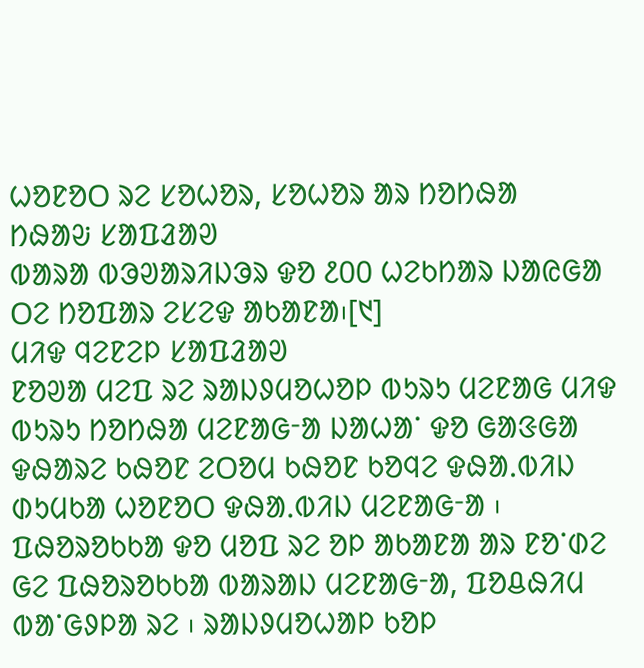ᱦᱚᱱᱚᱛ ᱨᱮ ᱥᱚᱦᱚᱨ, ᱥᱚᱦᱚᱨ ᱟᱨ ᱴᱚᱴᱷᱟ
ᱴᱷᱟᱶ ᱥᱟᱯᱲᱟᱣ
ᱵᱟᱨᱟ ᱵᱳᱣᱟᱨᱤᱡᱳᱨ ᱫᱚ ᱒᱐᱐ ᱦᱮᱠᱴᱟᱨ ᱡᱟᱭᱜᱟ ᱛᱮ ᱴᱚᱯᱟᱨ ᱮᱥᱮᱫ ᱟᱠᱟᱱᱟ᱾[᱑]
ᱢᱤᱫ ᱧᱮᱱᱮᱞ ᱥᱟᱯᱲᱟᱣ
ᱱᱚᱣᱟ ᱢᱮᱯ ᱨᱮ ᱨᱟᱡᱽᱢᱚᱦᱚᱞ ᱵᱩᱨᱩ ᱢᱮᱱᱟᱜ ᱢᱤᱫ ᱵᱩᱨᱩ ᱴᱚᱴᱷᱟ ᱢᱮᱱᱟᱜᱼᱟ ᱡᱟᱦᱟᱸ ᱫᱚ ᱜᱟᱝᱜᱟ ᱫᱷᱟᱨᱮ ᱠᱷᱚᱱ ᱮᱛᱚᱢ ᱠᱷᱚᱱ ᱠᱚᱧᱮ ᱫᱷᱟᱹᱵᱤᱡ ᱰᱩᱢᱠᱟ ᱦᱚᱱᱚᱛ ᱫᱷᱟᱹᱵᱤᱡ ᱢᱮᱱᱟᱜᱼᱟ ᱾ ᱯᱷᱚᱨᱚᱠᱠᱟ ᱫᱚ ᱢᱚᱯ ᱨᱮ ᱚᱞ ᱟᱠᱟᱱᱟ ᱟᱨ ᱱᱚᱸᱰᱮ ᱜᱮ ᱯᱷᱚᱨᱚᱠᱠᱟ ᱵᱟᱨᱟᱡ ᱢᱮᱱᱟᱜᱼᱟ, ᱯᱚᱪᱷᱤᱢ ᱵᱟᱸᱜᱽᱞᱟ ᱨᱮ ᱾ ᱨᱟᱡᱽᱢᱚᱦᱟᱞ ᱠᱚᱞ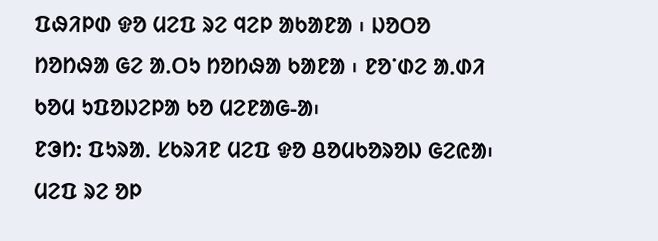ᱯᱷᱤᱞᱰ ᱫᱚ ᱢᱮᱯ ᱨᱮ ᱧᱮᱞ ᱟᱠᱟᱱᱟ ᱾ ᱡᱚᱛᱚ ᱴᱚᱴᱷᱟ ᱜᱮ ᱟᱹᱛᱩ ᱴᱚᱴᱷᱟ ᱠᱟᱱᱟ ᱾ ᱱᱚᱸᱰᱮ ᱟᱹᱰᱤ ᱠᱚᱢ ᱩᱯᱚᱡᱮᱞᱟ ᱠᱚ ᱢᱮᱱᱟᱜ-ᱟ᱾
ᱱᱳᱴ: ᱯᱩᱨᱟᱹ ᱥᱠᱨᱤᱱ ᱢᱮᱯ ᱫᱚ ᱪᱚᱢᱠᱚᱨᱚᱡ ᱜᱮᱭᱟ᱾ ᱢᱮᱯ ᱨᱮ ᱚᱞ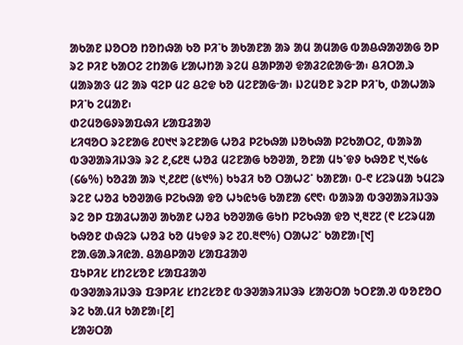ᱟᱠᱟᱱ ᱡᱚᱛᱚ ᱴᱚᱴᱷᱟ ᱠᱚ ᱞᱤᱸᱠ ᱟᱠᱟᱱᱟ ᱟᱨ ᱟᱢ ᱟᱢᱟᱜ ᱵᱟᱪᱷᱟᱣᱟᱜ ᱚᱞ ᱨᱮ ᱞᱤᱱ ᱠᱟᱛᱮ ᱮᱴᱟᱜ ᱥᱟᱦᱴᱟ ᱨᱮᱢ ᱪᱟᱞᱟᱣ ᱫᱟᱲᱮᱭᱟᱜᱼᱟ᱾ ᱪᱤᱛᱟᱹᱨ ᱢᱟᱨᱟᱝ ᱢᱮ ᱟᱨ ᱧᱮᱞ ᱢᱮ ᱪᱮᱫ ᱠᱚ ᱢᱮᱱᱟᱜᱼᱟ᱾ ᱡᱮᱢᱚᱱ ᱨᱮᱞ ᱞᱤᱸᱠ, ᱰᱟᱦᱟᱨ ᱞᱤᱸᱠ ᱮᱢᱟᱱ᱾
ᱰᱮᱢᱚᱜᱽᱨᱟᱯᱷᱤ ᱥᱟᱯᱲᱟᱣ
ᱥᱤᱧᱚᱛ ᱨᱮᱱᱟᱜ ᱒᱐᱑᱑ ᱨᱮᱱᱟᱜ ᱦᱚᱲ ᱞᱮᱠᱷᱟ ᱡᱚᱠᱷᱟ ᱞᱮᱠᱟᱛᱮ, ᱵᱟᱨᱟ ᱵᱳᱣᱟᱨᱤᱡᱳᱨ ᱨᱮ ᱒,᱔᱒᱓ ᱦᱚᱲ ᱢᱮᱱᱟᱜ ᱠᱚᱣᱟ, ᱚᱱᱟ ᱢᱩᱸᱫᱽ ᱠᱷᱚᱱ ᱑,᱑᱙᱕ (᱔᱙%) ᱠᱚᱲᱟ ᱟᱨ ᱑,᱒᱒᱘ (᱕᱑%) ᱠᱩᱲᱤ ᱠᱚ ᱛᱟᱦᱮᱸ ᱠᱟᱱᱟ᱾ ᱐-᱖ ᱥᱮᱨᱢᱟ ᱩᱢᱮᱨ ᱨᱮᱱ ᱦᱚᱲ ᱠᱚᱣᱟᱜ ᱞᱮᱠᱷᱟ ᱫᱚ ᱦᱩᱭᱩᱜ ᱠᱟᱱᱟ ᱔᱖᱖᱾ ᱵᱟᱨᱟ ᱵᱳᱣᱟᱨᱤᱡᱳᱨ ᱨᱮ ᱚᱞ ᱯᱟᱲᱦᱟᱣ ᱟᱠᱟᱱ ᱦᱚᱲ ᱠᱚᱣᱟᱜ ᱜᱩᱴ ᱞᱮᱠᱷᱟ ᱫᱚ ᱑,᱓᱗᱗ (᱖ ᱥᱮᱨᱢᱟ ᱠᱷᱚᱱ ᱰᱷᱮᱨ ᱦᱚᱲ ᱠᱚ ᱢᱩᱫᱽ ᱨᱮ ᱗᱐.᱓᱖%) ᱛᱟᱦᱮᱸ ᱠᱟᱱᱟ᱾[᱑]
ᱱᱟᱹᱜᱟᱹᱨᱤᱭᱟᱹ ᱪᱟᱪᱞᱟᱣ ᱥᱟᱯᱲᱟᱣ
ᱯᱩᱞᱤᱥ ᱥᱴᱮᱥᱚᱱ ᱥᱟᱯᱲᱟᱣ
ᱵᱳᱣᱟᱨᱤᱡᱳᱨ ᱯᱳᱞᱤᱥ ᱥᱴᱮᱥᱚᱱ ᱵᱳᱣᱟᱨᱤᱡᱳᱨ ᱥᱟᱶᱛᱟ ᱩᱛᱱᱟᱹᱣ ᱵᱚᱱᱚᱛ ᱨᱮ ᱠᱟᱹᱢᱤ ᱠᱟᱱᱟ᱾[᱒]
ᱥᱟᱶᱛᱟ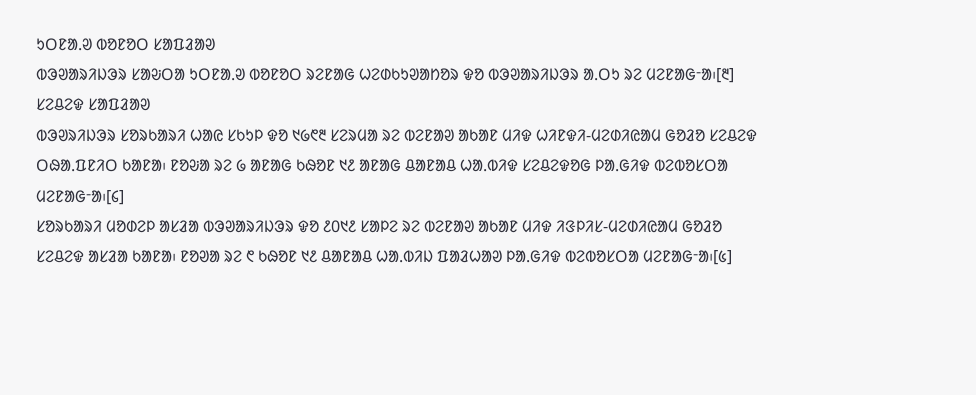ᱩᱛᱱᱟᱹᱣ ᱵᱚᱱᱚᱛ ᱥᱟᱯᱲᱟᱣ
ᱵᱳᱣᱟᱨᱤᱡᱳᱨ ᱥᱟᱶᱛᱟ ᱩᱛᱱᱟᱹᱣ ᱵᱚᱱᱚᱛ ᱨᱮᱱᱟᱜ ᱦᱮᱰᱠᱩᱣᱟᱴᱚᱨ ᱫᱚ ᱵᱳᱣᱟᱨᱤᱡᱳᱨ ᱟᱹᱛᱩ ᱨᱮ ᱢᱮᱱᱟᱜᱼᱟ᱾[᱓]
ᱥᱮᱪᱮᱫ ᱥᱟᱯᱲᱟᱣ
ᱵᱳᱣᱨᱤᱡᱳᱨ ᱥᱚᱨᱠᱟᱨᱤ ᱦᱟᱭ ᱥᱠᱩᱞ ᱫᱚ ᱑᱙᱖᱓ ᱥᱮᱨᱢᱟ ᱨᱮ ᱵᱮᱱᱟᱣ ᱟᱠᱟᱱ ᱢᱤᱫ ᱦᱤᱱᱫᱤ-ᱢᱮᱰᱤᱭᱟᱢ ᱜᱚᱲᱚ ᱥᱮᱪᱮᱫ ᱛᱷᱟᱹᱯᱱᱤᱛ ᱠᱟᱱᱟ᱾ ᱱᱚᱶᱟ ᱨᱮ ᱙ ᱟᱱᱟᱜ ᱠᱷᱚᱱ ᱑᱒ ᱟᱱᱟᱜ ᱪᱟᱱᱟᱪ ᱦᱟᱹᱵᱤᱫ ᱥᱮᱪᱮᱫᱚᱜ ᱞᱟᱹᱜᱤᱫ ᱵᱮᱵᱚᱥᱛᱟ ᱢᱮᱱᱟᱜᱼᱟ᱾[᱔]
ᱥᱚᱨᱠᱟᱨᱤ ᱢᱚᱰᱮᱞ ᱟᱥᱲᱟ ᱵᱳᱣᱟᱨᱤᱡᱳᱨ ᱫᱚ ᱒᱐᱑᱒ ᱥᱟᱞᱮ ᱨᱮ ᱵᱮᱱᱟᱣ ᱟᱠᱟᱱ ᱢᱤᱫ ᱤᱝᱞᱤᱥ-ᱢᱮᱰᱤᱭᱟᱢ ᱜᱚᱲᱚ ᱥᱮᱪᱮᱫ ᱟᱥᱲᱟ ᱠᱟᱱᱟ᱾ ᱱᱚᱣᱟ ᱨᱮ ᱖ ᱠᱷᱚᱱ ᱑᱒ ᱪᱟᱱᱟᱪ ᱦᱟᱹᱵᱤᱡ ᱯᱟᱲᱦᱟᱣ ᱞᱟᱹᱜᱤᱫ ᱵᱮᱵᱚᱥᱛᱟ ᱢᱮᱱᱟᱜᱼᱟ᱾[᱕]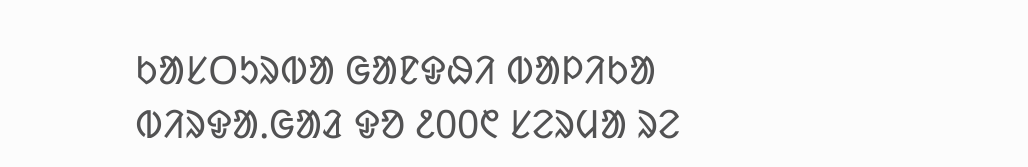ᱠᱟᱥᱛᱩᱨᱵᱟ ᱜᱟᱱᱫᱷᱤ ᱵᱟᱞᱤᱠᱟ ᱵᱤᱨᱫᱟᱹᱜᱟᱲ ᱫᱚ ᱒᱐᱐᱖ ᱥᱮᱨᱢᱟ ᱨᱮ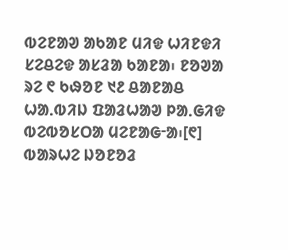ᱵᱮᱱᱟᱣ ᱟᱠᱟᱱ ᱢᱤᱫ ᱦᱤᱱᱫᱤ ᱥᱮᱪᱮᱫ ᱟᱥᱲᱟ ᱠᱟᱱᱟ᱾ ᱱᱚᱣᱟ ᱨᱮ ᱖ ᱠᱷᱚᱱ ᱑᱒ ᱪᱟᱱᱟᱪ ᱦᱟᱹᱵᱤᱡ ᱯᱟᱲᱦᱟᱣ ᱞᱟᱹᱜᱤᱫ ᱵᱮᱵᱚᱥᱛᱟ ᱢᱮᱱᱟᱜᱼᱟ᱾[᱖]
ᱵᱟᱨᱦᱮ ᱡᱚᱱᱚᱲ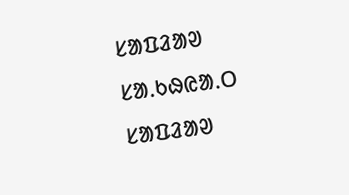ᱥᱟᱯᱲᱟᱣ
ᱥᱟᱹᱠᱷᱭᱟᱹᱛ ᱥᱟᱯᱲᱟᱣ